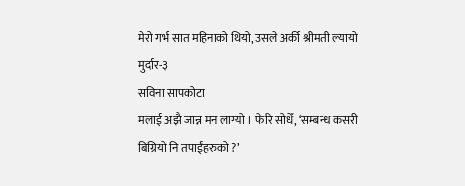मेरो गर्भ सात महिनाको थियो, उसले अर्की श्रीमती ल्यायो
मुर्दार-३
सविना सापकोटा
मलाई अझै जान्न मन लाग्यो । फेरि सोधेँ, ‘सम्बन्ध कसरी बिग्रियो नि तपाईंहरुको ?’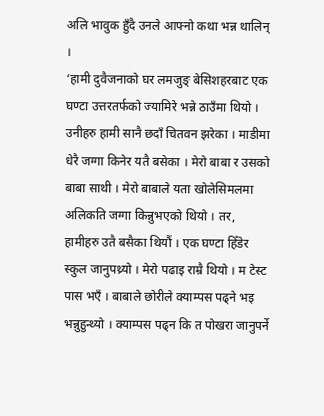अलि भावुक हुँदै उनले आफ्नो कथा भन्न थालिन् ।
‘हामी दुवैजनाको घर लमजुङ् बेसिशहरबाट एक घण्टा उत्तरतर्फको ज्यामिरे भन्ने ठाउँमा थियो । उनीहरु हामी सानै छदाँ चितवन झरेका । माडीमा धेरै जग्गा किनेर यतै बसेका । मेरो बाबा र उसको बाबा साथी । मेरो बाबाले यता खोलेसिमलमा अलिकति जग्गा किन्नुभएको थियो । तर, हामीहरु उतै बसैका थियौं । एक घण्टा हिँडेर स्कुल जानुपथ्र्यो । मेरो पढाइ राम्रै थियो । म टेस्ट पास भएँ । बाबाले छोरीले क्याम्पस पढ्ने भइ भन्नुहुन्थ्यो । क्याम्पस पढ्न कि त पोखरा जानुपर्ने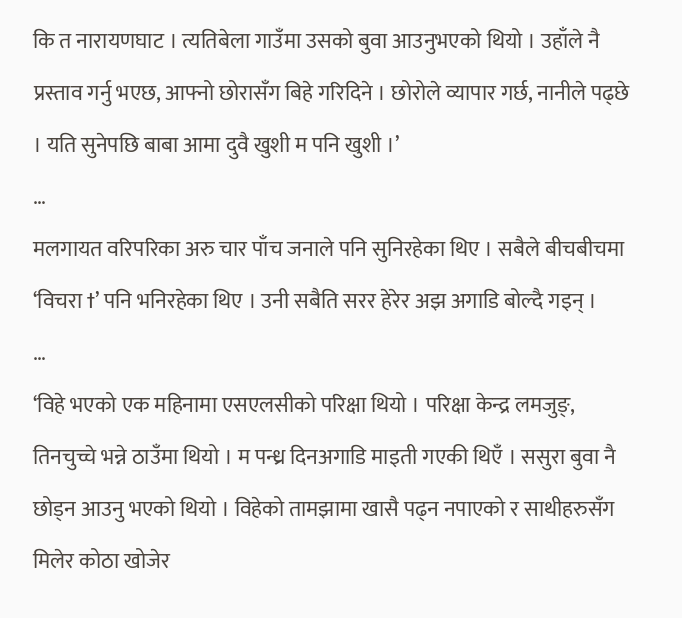कि त नारायणघाट । त्यतिबेला गाउँमा उसको बुवा आउनुभएको थियो । उहाँले नै प्रस्ताव गर्नु भएछ, आफ्नो छोरासँग बिहे गरिदिने । छोरोले व्यापार गर्छ, नानीले पढ्छे । यति सुनेपछि बाबा आमा दुवै खुशी म पनि खुशी ।’
…
मलगायत वरिपरिका अरु चार पाँच जनाले पनि सुनिरहेका थिए । सबैले बीचबीचमा ‘विचरा †’ पनि भनिरहेका थिए । उनी सबैति सरर हेरेर अझ अगाडि बोल्दै गइन् ।
…
‘विहे भएको एक महिनामा एसएलसीको परिक्षा थियो । परिक्षा केन्द्र लमजुङ्, तिनचुच्चे भन्ने ठाउँमा थियो । म पन्ध्र दिनअगाडि माइती गएकी थिएँ । ससुरा बुवा नै छोड्न आउनु भएको थियो । विहेको तामझामा खासै पढ्न नपाएको र साथीहरुसँग मिलेर कोठा खोजेर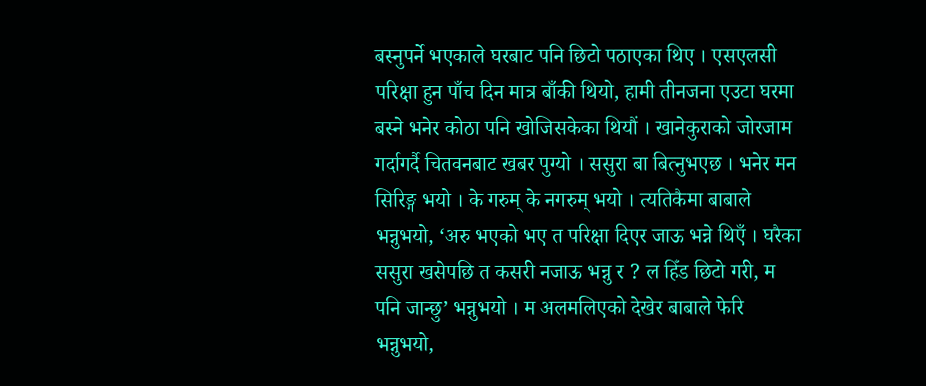बस्नुपर्ने भएकाले घरबाट पनि छिटो पठाएका थिए । एसएलसी परिक्षा हुन पाँच दिन मात्र बाँकी थियो, हामी तीनजना एउटा घरमा बस्ने भनेर कोठा पनि खोजिसकेका थियौं । खानेकुराको जोरजाम गर्दागर्दै चितवनबाट खबर पुग्यो । ससुरा बा बित्नुभएछ । भनेर मन सिरिङ्ग भयो । के गरुम् के नगरुम् भयो । त्यतिकैमा बाबाले भन्नुभयो, ‘अरु भएको भए त परिक्षा दिएर जाऊ भन्ने थिएँ । घरैका ससुरा खसेपछि त कसरी नजाऊ भन्नु र ? ल हिँड छिटो गरी, म पनि जान्छु’ भन्नुभयो । म अलमलिएको देखेर बाबाले फेरि भन्नुभयो,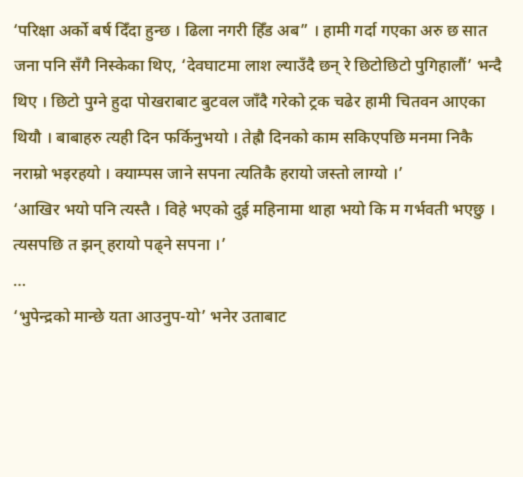‘परिक्षा अर्को बर्ष दिँदा हुन्छ । ढिला नगरी हिँड अब” । हामी गर्दा गएका अरु छ सात जना पनि सँगै निस्केका थिए, ‘देवघाटमा लाश ल्याउँदै छन् रे छिटोछिटो पुगिहालौं’ भन्दै थिए । छिटो पुग्ने हुदा पोखराबाट बुटवल जाँदै गरेको ट्रक चढेर हामी चितवन आएका थियौ । बाबाहरु त्यही दिन फर्किनुभयो । तेह्रौ दिनको काम सकिएपछि मनमा निकै नराम्रो भइरहयो । क्याम्पस जाने सपना त्यतिकै हरायो जस्तो लाग्यो ।’
‘आखिर भयो पनि त्यस्तै । विहे भएको दुई महिनामा थाहा भयो कि म गर्भवती भएछु । त्यसपछि त झन् हरायो पढ्ने सपना ।’
…
‘भुपेन्द्रको मान्छे यता आउनुप-यो’ भनेर उताबाट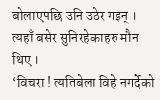बोलाएपछि उनि उठेर गइन् । त्यहाँ बसेर सुनिरहेकाहरु मौन थिए ।
‘विचरा ! त्यतिबेला विहे नगर्देको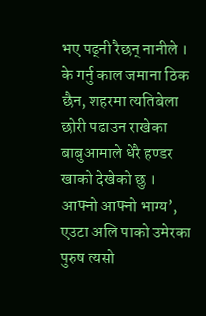भए पढ्नी रैछन् नानीले । के गर्नु काल जमाना ठिक छैन, शहरमा त्यतिबेला छोरी पढाउन राखेका बाबुआमाले धेरै हण्डर खाको देखेको छु । आफ्नो आफ्नो भाग्य’, एउटा अलि पाको उमेरका पुरुष त्यसो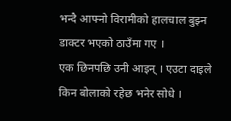भन्दै आफ्नो विरामीको हालचाल बुझ्न डाक्टर भएको ठाउँमा गए ।
एक छिनपछि उनी आइन् । एउटा दाइले किन बोलाको रहेछ भनेर सोधे ।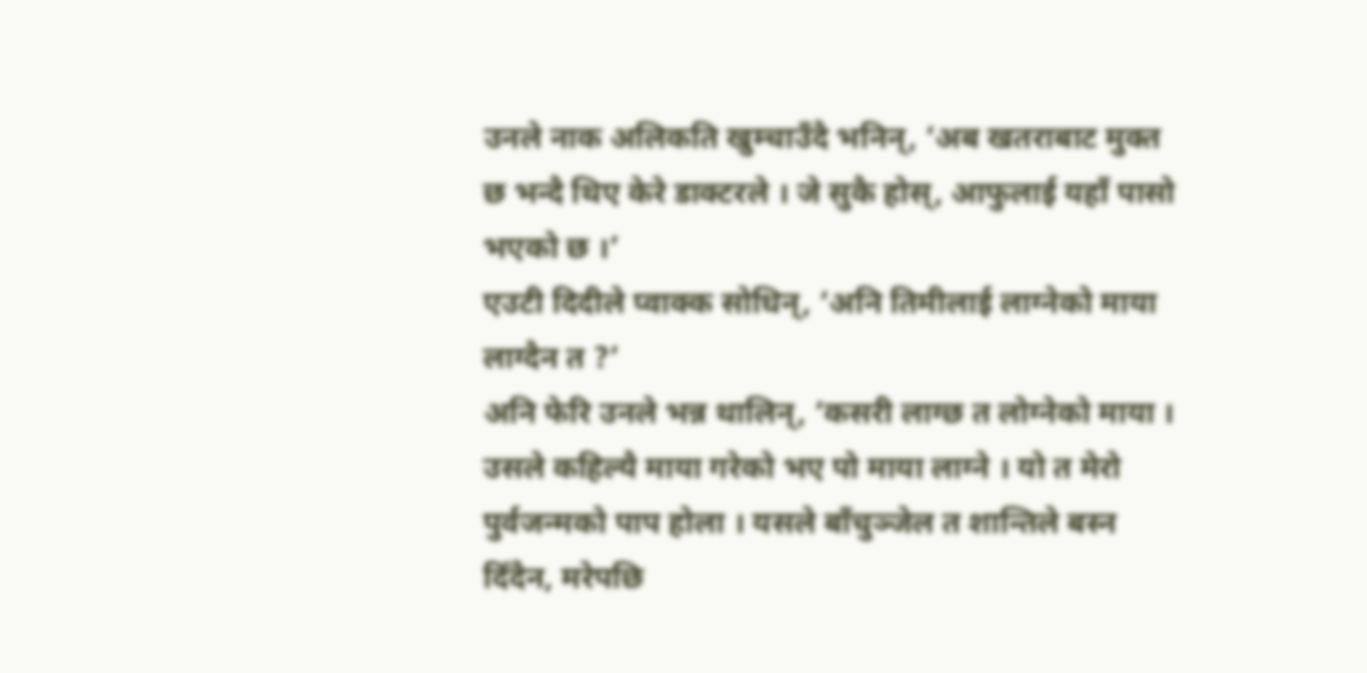उनले नाक अलिकति खुम्चाउँदै भनिन्, ‘अब खतराबाट मुक्त छ भन्दै थिए केरे डाक्टरले । जे सुकै होस्, आफुलाई यहाँ पासो भएको छ ।’
एउटी दिदीले प्वाक्क सोधिन्, ‘अनि तिमीलाई लाग्नेको माया लाग्दैन त ?’
अनि फेरि उनले भन्न थालिन्, ‘कसरी लाग्छ त लोग्नेको माया । उसले कहिल्यै माया गरेको भए पो माया लाग्ने । यो त मेरो पुर्वजन्मको पाप होला । यसले बाँचुञ्जेल त शान्तिले बस्न दिँदैन, मरेपछि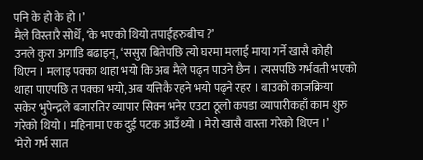पनि के हो के हो ।’
मैले विस्तारै सोधेँ, ‘के भएको थियो तपाईंहरुबीच ?’
उनले कुरा अगाडि बढाइन्, ‘ससुरा बितेपछि त्यो घरमा मलाई माया गर्ने खासै कोही थिएन । मलाइ पक्का थाहा भयो कि अब मैले पढ्न पाउने छैन । त्यसपछि गर्भवती भएको थाहा पाएपछि त पक्का भयो, अब यत्तिकै रहने भयो पढ्ने रहर । बाउको काजक्रिया सकेर भुपेन्द्रले बजारतिर व्यापार सिक्न भनेर एउटा ठूलो कपडा व्यापारीकहाँ काम शुरु गरेको थियो । महिनामा एक दुई पटक आउँथ्यो । मेरो खासै वास्ता गरेको थिएन ।’
‘मेरो गर्भ सात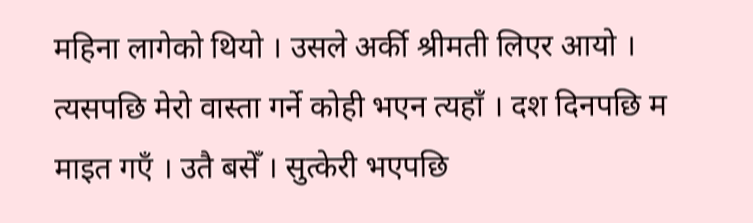महिना लागेको थियो । उसले अर्की श्रीमती लिएर आयो । त्यसपछि मेरो वास्ता गर्ने कोही भएन त्यहाँ । दश दिनपछि म माइत गएँ । उतै बसेँ । सुत्केरी भएपछि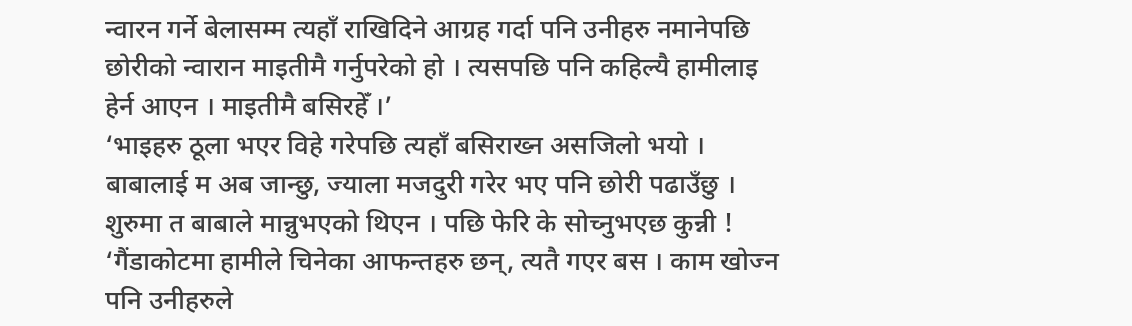न्वारन गर्ने बेलासम्म त्यहाँ राखिदिने आग्रह गर्दा पनि उनीहरु नमानेपछि छोरीको न्वारान माइतीमै गर्नुपरेको हो । त्यसपछि पनि कहिल्यै हामीलाइ हेर्न आएन । माइतीमै बसिरहेँ ।’
‘भाइहरु ठूला भएर विहे गरेपछि त्यहाँ बसिराख्न असजिलो भयो । बाबालाई म अब जान्छु, ज्याला मजदुरी गरेर भए पनि छोरी पढाउँछु । शुरुमा त बाबाले मान्नुभएको थिएन । पछि फेरि के सोच्नुभएछ कुन्नी ! ‘गैंडाकोटमा हामीले चिनेका आफन्तहरु छन्, त्यतै गएर बस । काम खोज्न पनि उनीहरुले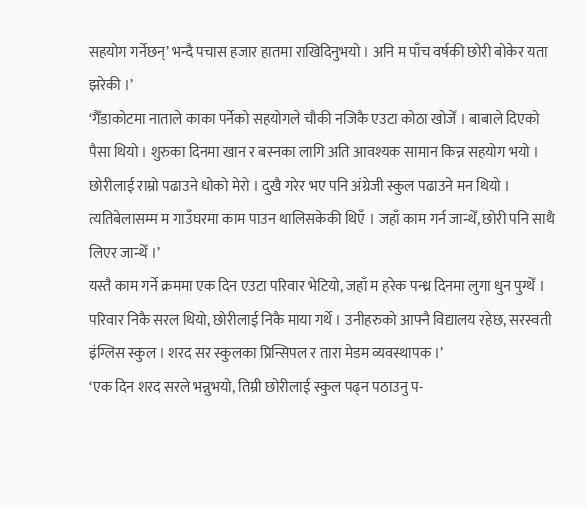सहयोग गर्नेछन्’ भन्दै पचास हजार हातमा राखिदिनुभयो । अनि म पाँच वर्षकी छोरी बोकेर यता झरेकी ।’
‘गैँडाकोटमा नाताले काका पर्नेको सहयोगले चौकी नजिकै एउटा कोठा खोजेँ । बाबाले दिएको पैसा थियो । शुरुका दिनमा खान र बस्नका लागि अति आवश्यक सामान किन्न सहयोग भयो । छोरीलाई राम्रो पढाउने धोको मेरो । दुखै गरेर भए पनि अंग्रेजी स्कुल पढाउने मन थियो । त्यतिबेलासम्म म गाउँघरमा काम पाउन थालिसकेकी थिएँ । जहाँ काम गर्न जान्थेँ, छोरी पनि साथै लिएर जान्थेँ ।’
यस्तै काम गर्ने क्रममा एक दिन एउटा परिवार भेटियो, जहाँ म हरेक पन्ध्र दिनमा लुगा धुन पुग्थेँ । परिवार निकै सरल थियो, छोरीलाई निकै माया गर्थे । उनीहरुको आफ्नै विद्यालय रहेछ, सरस्वती इंग्लिस स्कुल । शरद सर स्कुलका प्रिन्सिपल र तारा मेडम व्यवस्थापक ।’
‘एक दिन शरद सरले भन्नुभयो, तिम्री छोरीलाई स्कुल पढ्न पठाउनु प-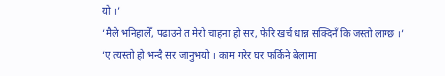यो ।’
‘मैले भनिहालेँ, पढाउने त मेरो चाहना हो सर, फेरि खर्च धान्न सक्दिनँ कि जस्तो लाग्छ ।’
‘ए त्यस्तो हो भन्दै सर जानुभयो । काम गरेर घर फर्किने बेलामा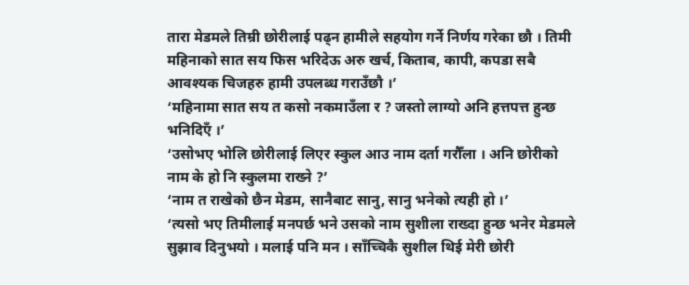तारा मेडमले तिम्री छोरीलाई पढ्न हामीले सहयोग गर्ने निर्णय गरेका छौ । तिमी महिनाको सात सय फिस भरिदेऊ अरु खर्च, किताब, कापी, कपडा सबै आवश्यक चिजहरु हामी उपलब्ध गराउँछौ ।’
‘महिनामा सात सय त कसो नकमाउँला र ? जस्तो लाग्यो अनि हत्तपत्त हुन्छ भनिदिएँ ।’
‘उसोभए भोलि छोरीलाई लिएर स्कुल आउ नाम दर्ता गरौँला । अनि छोरीको नाम के हो नि स्कुलमा राख्ने ?’
‘नाम त राखेको छैन मेडम, सानैबाट सानु, सानु भनेको त्यही हो ।’
‘त्यसो भए तिमीलाई मनपर्छ भने उसको नाम सुशीला राख्दा हुन्छ भनेर मेडमले सुझाव दिनुभयो । मलाई पनि मन । साँच्चिकै सुशील थिई मेरी छोरी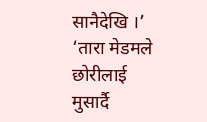सानैदेखि ।’
‘तारा मेडमले छोरीलाई मुसार्दै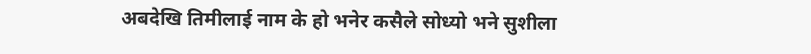अबदेखि तिमीलाई नाम के हो भनेर कसैले सोध्यो भने सुशीला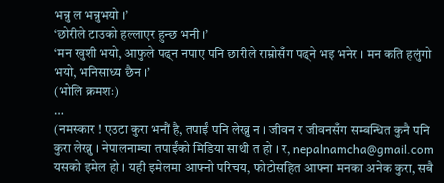भन्नु ल भन्नुभयो ।’
‘छोरीले टाउको हल्लाएर हुन्छ भनी ।’
‘मन खुशी भयो, आफुले पढ्न नपाए पनि छारीले राम्रोसँग पढ्ने भइ भनेर । मन कति हलुंगो भयो, भनिसाध्य छैन ।’
(भोलि क्रमशः)
…
(नमस्कार ! एउटा कुरा भनौं है, तपाईं पनि लेख्नु न । जीवन र जीवनसँग सम्बन्धित कुनै पनि कुरा लेख्नु । नेपालनाम्चा तपाईंको मिडिया साथी त हो । र, nepalnamcha@gmail.com यसको इमेल हो । यही इमेलमा आफ्नो परिचय, फोटोसहित आफ्ना मनका अनेक कुरा, सबै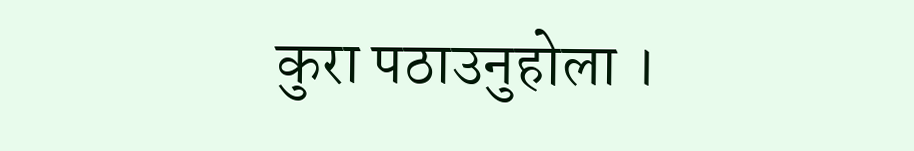कुरा पठाउनुहोला ।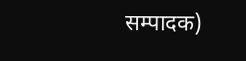सम्पादक)